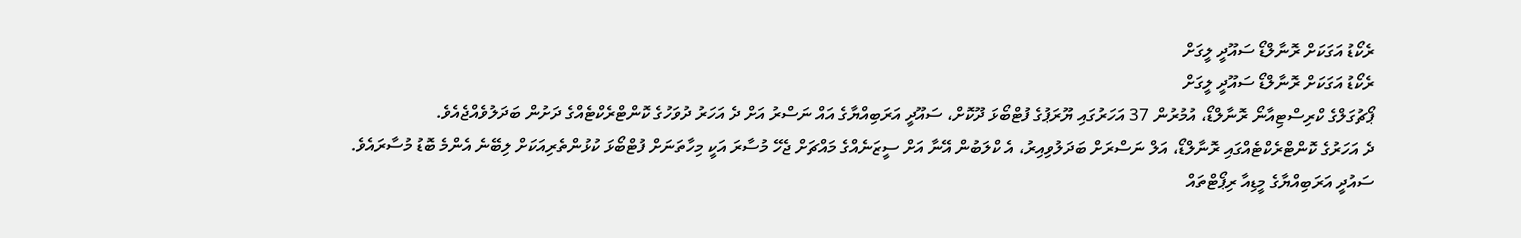ރެކޯޑު އަގަކަށް ރޮނާލްޑޯ ސައޫދީ ލީގަށް
ރެކޯޑު އަގަކަށް ރޮނާލްޑޯ ސައޫދީ ލީގަށް
ޕޯޗުގަލްގެ ކްރިސްޓިއާނޯ ރޮނާލްޑޯ، އުމުރުން 37 އަހަރުގައި ޔޫރަޕުގެ ފުޓްބޯޅަ ދޫކޮށް، ސައޫދީ އަރަބިއްޔާގެ އައް ނަސްރު އަށް ދެ އަހަރު ދުވަހުގެ ކޮންޓްރެކްޓެއްގެ ދަށުން ބަދަލުވެއްޖެއެވެ.
ދެ އަހަރުގެ ކޮންޓްރެކްޓެއްގައި ރޮނާލްޑޯ، އަލް ނަސްރަށް ބަދަލުވިއިރު، އެ ކްލަބުން އޭނާ އަށް ސީޒަނެއްގެ މައްޗަށް ޖެހޭ މުސާރަ އަކީ މިހާތަނަށް ފުޓްބޯޅަ ކުޅުންތެރިއަކަށް ލިބޭނެ އެންމެ ބޮޑު މުސާރައެވެ. ސައުދީ އަރަބިއްޔާގެ މީޑިއާ ރިޕޯޓްތައް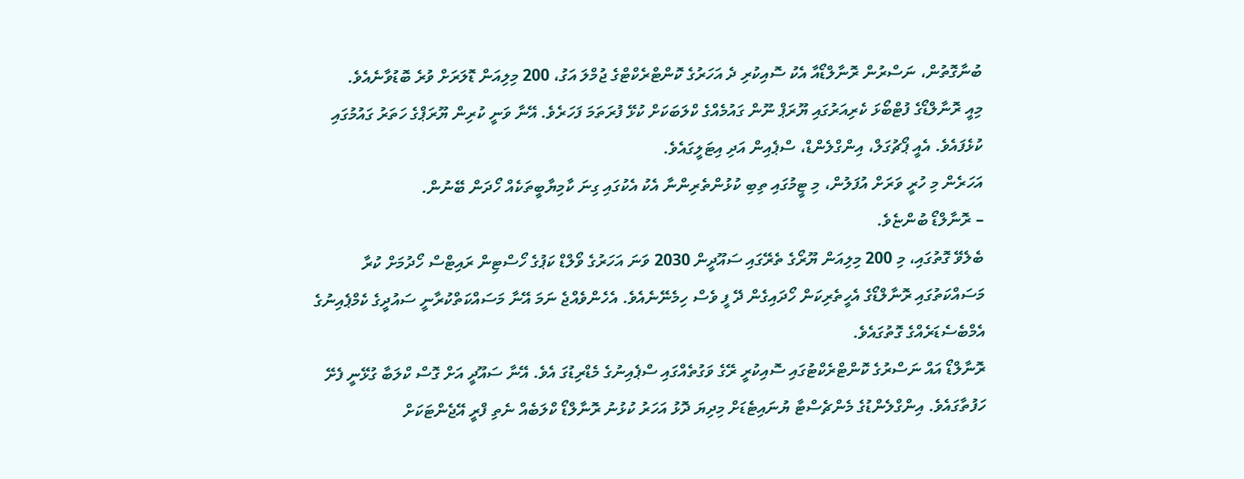ބުނާގޮތުން، ނަސްރުން ރޮނާލްޑޯއާ އެކު ސޮއިކުރި ދެ އަހަރުގެ ކޮންޓްރެކްޓްގެ ޖުމްލަ އަގު، 200 މިލިއަން ޑޮލަރަށް ވުރެ ބޮޑުވާނެއެވެ.
މިއީ ރޮނާލްޑޯގެ ފުޓްބޯޅަ ކެރިއަރުގައި ޔޫރަޕް ނޫން ގައުމެއްގެ ކްލަބަކަށް ކުޅޭ ފުރަތަމަ ފަހަރެވެ. އޭނާ ވަނީ ކުރިން ޔޫރަޕްގެ ހަތަރު ގައުމުގައި ކުޅެފައެވެ. އެއީ ޕޯޗުގަލް، އިންގްލެންޑް، ސްޕެއިން އަދި އިޓަލީގައެވެ.
އަހަރެން މި ހުރީ ވަރަށް އުފަލުން، މި ޓީމުގައި ތިބި ކުޅުންތެރިންނާ އެކު އެކުގައި ގިނަ ކާމިޔާބީތަކެއް ހޯދަން ބޭނުން.
– ރޮނާލްޑޯ ބުންޏެވެ.
ބެލެވޭ ގޮތުގައި، މި 200 މިލިއަން ޔޫރޯގެ ތެރޭގައި ސައޫދީން 2030 ވަނަ އަހަރުގެ ވޯލްޑް ކަޕުގެ ހޯސްޓިން ރައިޓްސް ހޯދުމަށް ކުރާ މަސައްކަތުގައި ރޮނާލްޑޯގެ އެހީތެރިކަން ހޯދައިގެން ދޭ ފީ ވެސް ހިމެނޭނެއެވެ. އެހެންވެއްޖެ ނަމަ އޭނާ މަސައްކަތްކުރާނީ ސައުދީގެ ކެމްޕެއިނުގެ އެމްބެސެޑަރެއްގެ ގޮތުގައެވެ.
ރޮނާލްޑޯ އައް ނަސްރުގެ ކޮންޓްރެކްޓުގައި ސޮއިކުރީ ރޭގެ ވަގުތެއްގައި ސްޕެއިނުގެ މެޑްރިޑުގަ އެވެ. އޭނާ ސައޫދީ އަށް ގޮސް ކްލަބާ ގުޅޭނީ ފެށޭ ހަފުތާގައެވެ. އިންގްލެންޑުގެ މެންޗެސްޓާ ޔުނައިޓެޑަށް މިދިޔަ ދޮޅު އަހަރު ކުޅުނު ރޮނާލްޑޯ ކްލަބެއް ނެތި ފްރީ އޭޖެންޓަކަށް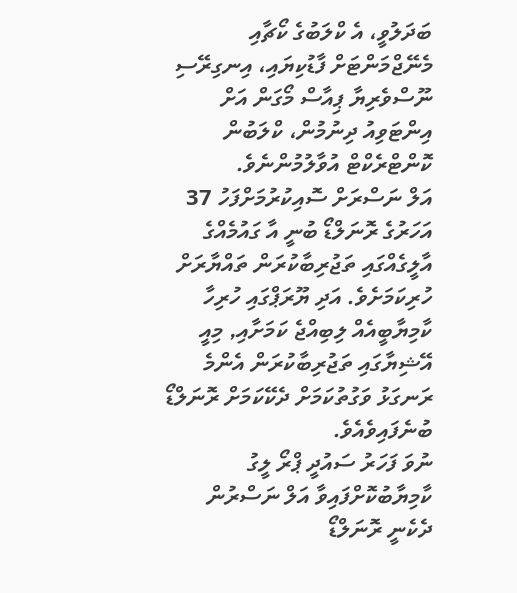ބަދަލުވީ، އެ ކްލަބުގެ ކޯޗާއި މެނޭޖްމަންޓަށް ފާޑުކިޔައި، އިނގިރޭސި ނޫސްވެރިޔާ ޕިއާސް މޯގަން އަށް އިންޓަވިއު ދިނުމުން، ކްލަބުން ކޮންޓްރެކްޓް އުވާލުމުންނެވެ.
އަލް ނަސްރަށް ސޮއިކުރުމަށްފަހު 37 އަހަރުގެ ރޮނަލްޑޯ ބުނީ އާ ގައުމެއްގެ އާލީގެއްގައި ތަޖުރިބާކުރަން ތައްޔާރަށް ހުރިކަމަށެވެ. އަދި ޔޫރަޕްގައި ހުރިހާ ކާމިޔާބީއެއް ލިބިއްޖެ ކަމަށާއި, މިއީ އޭޝިޔާގައި ތަޖުރިބާކުރަން އެންމެ ރަނގަޅު ވަގުތުކަމަށް ދެކޭކަމަށް ރޮނަލްޑޯ ބުނެފައިވެއެވެ.
ނުވަ ފަހަރު ސައުދީ ޕްރޯ ލީގު ކާމިޔާބުކޮށްފައިވާ އަލް ނަސްރުން ދެކެނީ ރޮނަލްޑޯ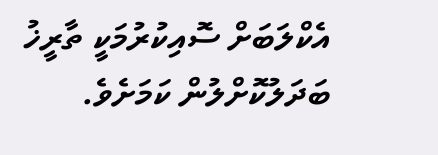އެކްލަބަށް ސޮއިކުރުމަކީ ތާރީޚު ބަދަލުކޮށްލުން ކަމަށެވެ.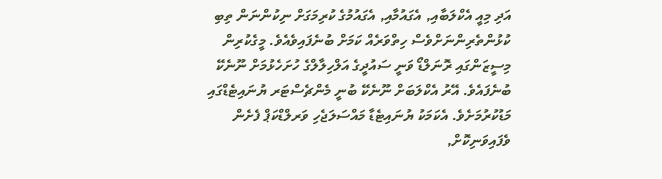އަދި މިއީ އެކްލަބާއި, އެގައުމާއި, އެގައުމުގެ ކުރިމަގަށް ނިކުންނަން ތިބި ކުޅުންތެރިންނަށްވެސް ހިތްވަރެއް ކަމަށް ބުނެފައިވެއެވެ. މީގެކުރިން މިސީޒަންގައި ރޮނަލްޑޯ ވަނީ ސައުދީގެ އަލްހިލާލްގެ ހުށަހެޅުމަށް ނޫނެކޭ ބުނެފައެވެ. އޭރު އެކްލަބަށް ނޫނެކޭ ބުނީ މެންޗެސްޓަރ ޔުނައިޓެޑްގައި މަޑުކުރުމަށެވެ. އެކަމަކު ޔުނައިޓެޑާ މައްސަލަޖެހި ވަރލްޑްކަޕް ފެށެން ވެފައިވަނިކޮށް,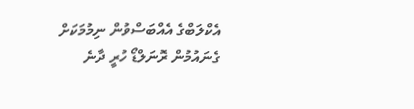އެކްލަބްގެ އެއްބަސްވުން ނިމުމަކަށް ގެނައުމުން ރޮނަލްޑޯ ހުރީ ދާނެ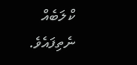ކްލަބެއް ނެތިފައެވެ.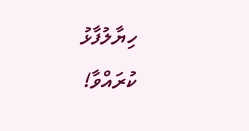ހިޔާލުފާޅު ކުރައްވާ!